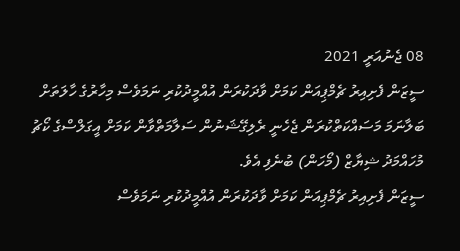08 ޖެނުއަރީ 2021
ސީޒަން ފެށިއިރު ޗެމްޕިއަން ކަމަށް ވާދަކުރަން އުއްމީދުކުރި ނަމަވެސް މިހާރުގެ ހާލަތަށް ބަލާނަމަ މަސައްކަތްކުރަން ޖެހެނީ ރެލިގޭޝަނުން ސަލާމަތްވާން ކަމަށް އީގަލްސްގެ ކޯޗު މުހައްމަދު ޝިޔާޒް (މޯހަން) ބުނެފި އެވެ.
ސީޒަން ފެށިއިރު ޗެމްޕިއަން ކަމަށް ވާދަކުރަން އުއްމީދުކުރި ނަމަވެސް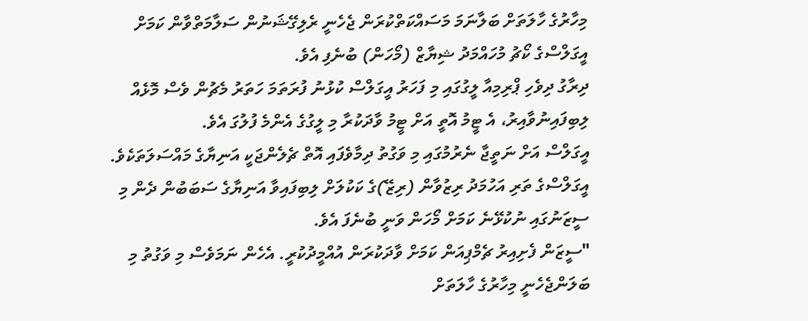މިހާރުގެ ހާލަތަށް ބަލާނަމަ މަސައްކަތްކުރަން ޖެހެނީ ރެލިގޭޝަނުން ސަލާމަތްވާން ކަމަށް އީގަލްސްގެ ކޯޗު މުހައްމަދު ޝިޔާޒް (މޯހަން) ބުނެފި އެވެ.
ދިރާގު ދިވެހި ޕްރިމިއާ ލީގުގައި މި ފަހަރު އީގަލްސް ކުޅުނު ފުރަތަމަ ހަތަރު މެޗުން ވެސް މޮޅެއް ލިބިފައިނުވާއިރު، އެ ޓީމު އޮތީ އަށް ޓީމު ވާދަކުރާ މި ލީގުގެ އެންމެ ފުލުގަ އެވެ.
އީގަލްސް އަށް ނަތީޖާ ނެރުމުގައި މި ވަގުތު ދިމާވެފައި އޮތް ޗެލެންޖަކީ އަނިޔާގެ މައްސަލަތަކެވެ. އީގަލްސްގެ ތަރި އަހުމަދު ރިޒުވާން (ރިޒޭ)ގެ ކަކުލަށް ލިބިފައިވާ އަނިޔާގެ ސަބަބުން ދެން މި ސީޒަނުގައި ނުކުޅޭނެ ކަމަށް މޯހަން ވަނީ ބުނެފަ އެވެ.
"ސީޒަން ފެށިއިރު ޗެމްޕިއަން ކަމަށް ވާދަކުރަން އުއްމީދުކުރީ. އެހެން ނަމަވެސް މި ވަގުތު މި ބަލަންޖެހެނީ މިހާރުގެ ހާލަތަށް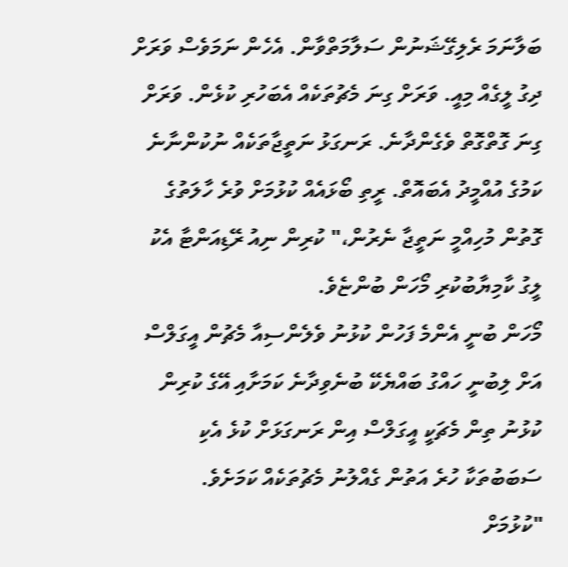ބަލާނަމަ ރެލިގޭޝަނުން ސަލާމަތްވާން. އެހެން ނަމަވެސް ވަރަށް ދިގު ލީގެއް މިއީ. ވަރަށް ގިނަ މެޗުތަކެއް އެބަހުރި ކުޅެން. ވަރަށް ގިނަ ގޮތްގޮތް ވެގެންދާނެ. ރަނގަޅު ނަތީޖާތަކެއް ނުކުންނާނެ ކަމުގެ އުއްމީދު އެބައޮތް. ރީތި ބޯޅައެއް ކުޅުމަށް ވުރެ ހާލަތުގެ ގޮތުން މުހިއްމީ ނަތީޖާ ނެރުން،" ކުރިން ނިއު ރޭޑިއަންޓާ އެކު ލީގު ކާމިޔާބުކުރި މޯހަން ބުންޏެވެ.
މޯހަން ބުނީ އެންމެ ފަހުން ކުޅުނު ވެލެންސިއާ މެޗުން އީގަލްސް އަށް ލިބުނީ ހައްގު ބައްޔެކޭ ބުނެވިދާނެ ކަމަށާއި އޭގެ ކުރިން ކުޅުނު ތިން މެޗަކީ އީގަލްސް އިން ރަނގަޅަށް ކުޅެ އެކި ސަބަބުތަކާ ހުރެ އަތުން ގެއްލުނު މެޗުތަކެއް ކަމަށެވެ.
"ކުޅުމަށް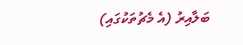ބަލާއިރު (އެ މެޗުތަކުގައި)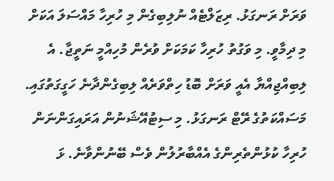ވަރަށް ރަނގަޅު. ރިޒަލްޓެއް ނުލިބިގެން މި ހުރިހާ މައްސަލަ އަކަށް މި ދިމާވީ. މި ވަގުތު ހުރިހާ ކަމަކަށް ވުރެން މުހިއްމީ ނަތީޖާ. އެ ލިބިއްޖިއްޔާ އެއީ ވަރަށް ބޮޑު ހިތްވަރެއް ލިބިގެންދާނެ ހަގީގަތުގައި. މަސައްކަތުގެ ރޭޓް ރަނގަޅު. މި ސިޓުއޭޝަނުން އަރައިގަންނަން ހުރިހާ ކުޅުންތެރިންގެ އެއްބާރުލުން ވެސް ބޭނުންވާނެ. ޅަ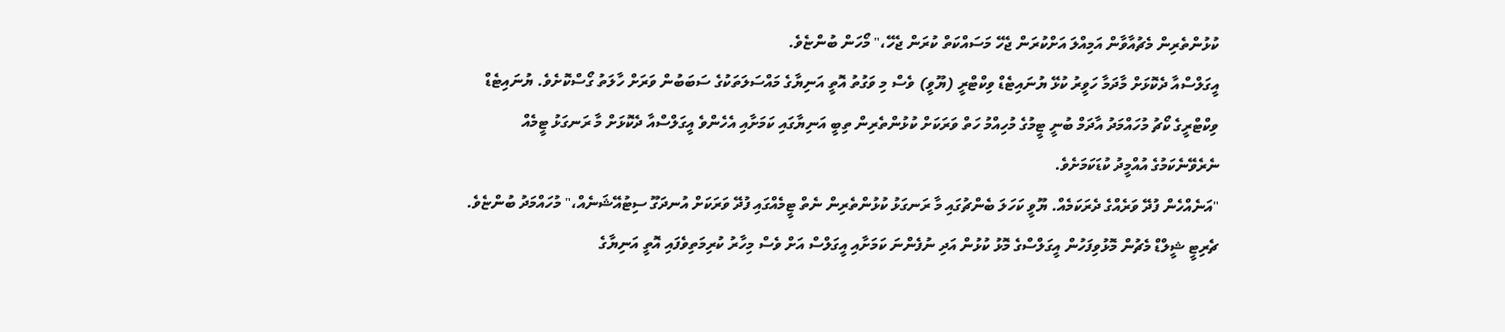ކުޅުންތެރިން މެޗުއާވާން އަމިއްލަ އަށްކުރަން ޖެހޭ މަސައްކަތް ކުރަން ޖެހޭ،" މޯހަން ބުންޏެވެ.
އީގަލްސްއާ ދެކޮޅަށް މާދަމާ ހަވީރު ކުޅޭ ޔުނައިޓެޑް ވިކްޓްރީ (ޔޫވީ) ވެސް މި ވަގުތު އޮތީ އަނިޔާގެ މައްސަލަތަކުގެ ސަބަބުން ވަރަށް ހާލަތު ގޯސްކޮށެވެ. ޔުނައިޓެޑް ވިކްޓްރީގެ ކޯޗު މުހައްމަދު އާދަމް ބުނީ ޓީމުގެ މުހިއްމު ހަތް ވަރަކަށް ކުޅުންތެރިން ތިބީ އަނިޔާގައި ކަމަށާއި އެހެންވެ އީގަލްސްއާ ދެކޮޅަށް މާ ރަނގަޅު ޓީމެއް ނެރެވޭނެކަމުގެ އުއްމީދު ކުޑަކަމަށެވެ.
"އަނެއްހެން ފުދޭ ވަރެއްގެ ދެރަކަމެއް. ޔޫވީ ކަހަލަ ބެންޗުގައި މާ ރަނގަޅު ކުޅުންތެރިން ނެތް ޓީމެއްގައި ފުދޭ ވަރަކަށް އުނދަގޫ ސިޓުއޭޝަނެއް،" މުހައްމަދު ބުންޏެވެ.
ޗެރިޓީ ޝީލްޑް މެޗުން މޮޅުވިފަހުން އީގަލްސްގެ މޮޅު ކުޅުން އަދި ނުފެންނަ ކަމަށާއި އީގަލްސް އަށް ވެސް މިހާރު ކުރިމަތިވެފައި އޮތީ އަނިޔާގެ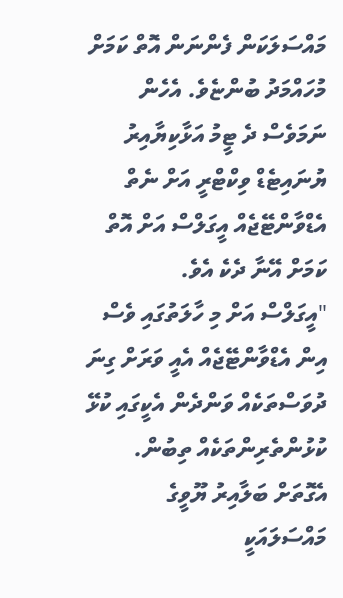މައްސަލަކަން ފެންނަން އޮތް ކަމަށް މުހައްމަދު ބުންޏެވެ. އެހެން ނަމަވެސް ދެ ޓީމު އަޅާކިޔާއިރު ޔުނައިޓެޑް ވިކްޓްރީ އަށް ނެތް އެޑްވާންޓޭޖެއް އީގަލްސް އަށް އޮތް ކަމަށް އޭނާ ދެކެ އެވެ.
"އީގަލްސް އަށް މި ހާލަތުގައި ވެސް އިން އެޑްވާންޓޭޖެއް އެއީ ވަރަށް ގިނަ ދުވަސްތަކެއް ވަންދެން އެކީގައި ކުޅޭ ކުޅުންތެރިންތަކެއް ތިބުން. އެގޮތަށް ބަލާއިރު ޔޫވީގެ މައްސަލައަކީ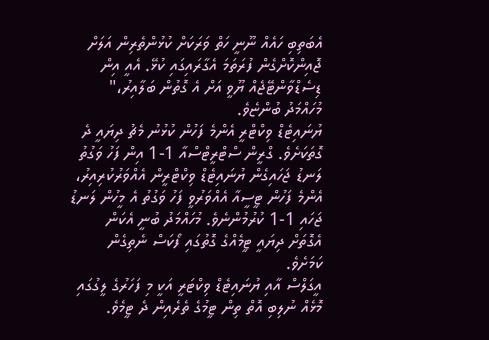އެބަތިބި ހައެއް ނޫނީ ހަތް ވަރަކަށް ކުޅުންތެރިން އަލަށް ޖޮއިންކޮށްގެން ފުރަތަމަ އެގާރައިގައި ކުޅޭ. އެއީ އިން ޑިސެޑްވާންޓޭޖެއް ޔޫވީ އަށް އެ ގޮތުން ބަލާއިރު،" މުހައްމަދު ބުންޏެވެ.
ޔުނައިޓެޑް ވިކްޓްރީ އެންމެ ފަހުން ކުޅުނު މެޗު ދިޔައީ ދެ ގޮތަކަށެވެ. ގްރީން ސްޓްރީޓްސްއާ 1-1 އިން ފަހު ވަގުތު ލަނޑު ޖަހައިގެން ޔުނައިޓެޑް ވިކްޓްރީން އެއްވަރުކުރިއިރު، އެންމެ ފަހުން ޓީސީއާ އެއްވަރުވީ ފަހު ވަގުތު އެ މީހުން ލަނޑު ޖަހައި 1-1 ކުރުމުންނެވެ. މުހައްމަދު ބުނީ އެކަން އެގޮތަށް ދިޔައީ ޓީމެއްގެ ގޮތުގައި ފޯކަސް ނެތިގެން ކަމަށެވެ.
އީގަލްސް އާއި ޔުނައިޓެޑް ވިކްޓަރީ އަކީ މި ފަހަރުގެ ލީގުގައި މޮޅެއް ނުލިބި އޮތް ތިން ޓީމުގެ ތެރެއިން ދެ ޓީމެވެ.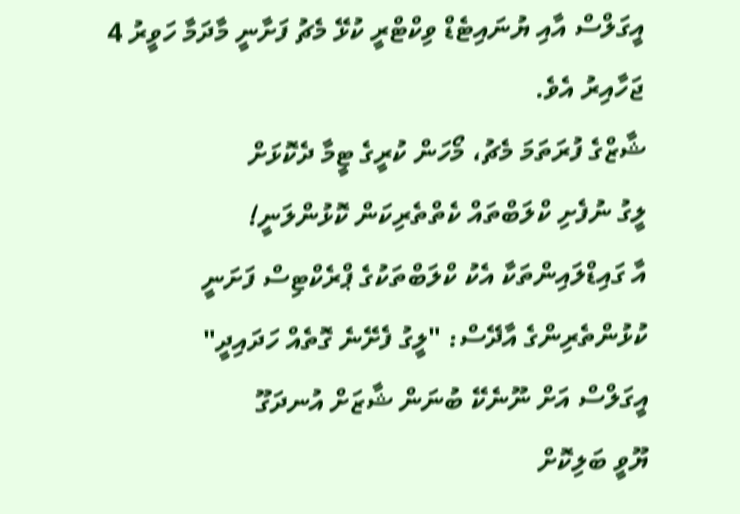އީގަލްސް އާއި ޔުނައިޓެޑް ވިކްޓްރީ ކުޅޭ މެޗު ފަށާނީ މާދަމާ ހަވީރު 4 ޖަހާއިރު އެވެ.
ޝާޒްގެ ފުރަތަމަ މެޗު، މޯހަން ކުރީގެ ޓީމާ ދެކޮޅަށް
ލީގު ނުފެށި ކްލަބްތައް ކެތްތެރިކަން ކޮޅުންލަނީ!
އާ ގައިޑްލައިންތަކާ އެކު ކްލަބްތަކުގެ ޕްރެކްޓިސް ފަށަނީ
ކުޅުންތެރިންގެ އާދޭސް: "ލީގު ފެށޭނެ ގޮތެއް ހަދައިދީ"
އީގަލްސް އަށް ނޫނެކޭ ބުނަން ޝާޒަށް އުނދަގޫ
ޔޫވީ ބަލިކޮށް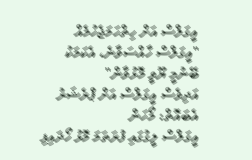އީގަލްސް އަށް ހިތްހަމަޖެހުމެއް
"އީގަލްސް ހާއްސަވާނެ، އެކަމަކު ބޭނުމީ ޔޫވީ މޮޅުވާން"
އަދިވެސް އީގަލްސް އަށް ޕްރެޝަރު އެބައޮތް: މޯހަން
އީގަލްސް ލީގުގައި ފުރަތަމަ މޮޅު ހޯދައިފި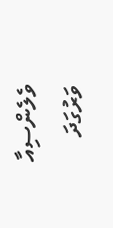ވެލެންސިއާ ވަރުގަދަ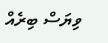ވިޔަސް ބިރެއް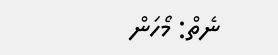ނެތް: މޯހަން